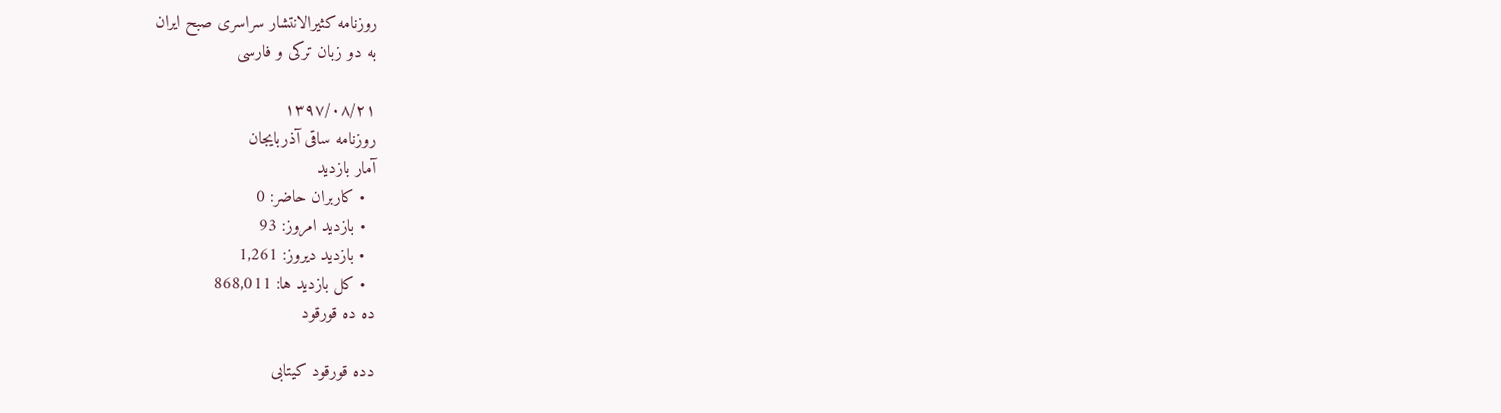روزنامه کثیرالانتشار سراسری صبح ایران
به دو زبان ترکی و فارسی

۱۳۹۷/۰۸/۲۱
روزنامه ساقی آذربایجان
آمار بازدید
  • کاربران حاضر: 0
  • بازدید امروز: 93
  • بازدید دیروز: 1,261
  • کل بازدید ها: 868,011
ده ده قورقود

دده قورقود کیتابی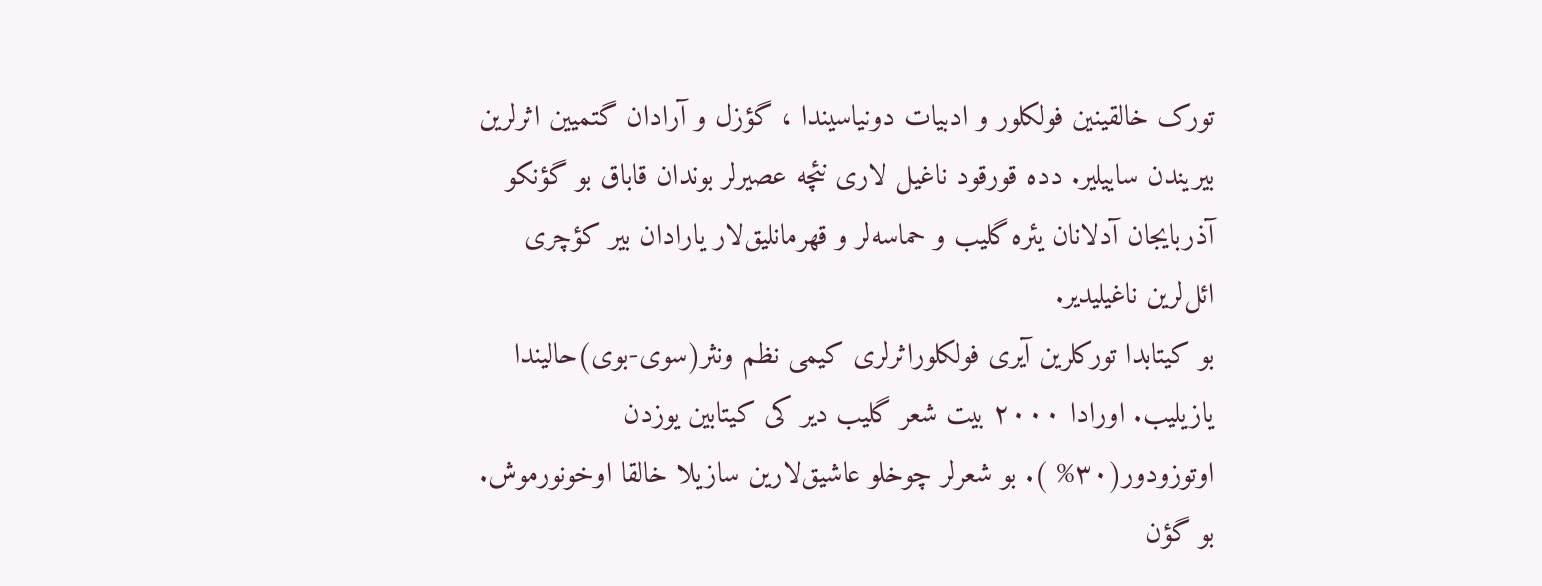تورک خالقینین فولکلور و ادبیات دونیاسیندا ، گؤزل و آرادان گتمیین اثرلرین بیریندن ساییلیر. دده قورقود ناغیل لاری نئچه عصیرلر بوندان قاباق بو گؤنکو آذربایجان آدلانان یئره گلیب و حماسه‌لر و قهرمانلیق‌لار یارادان بیر کؤچری ائل‌لرین ناغیلیدیر.
بو کیتابدا تورکلرین آیری فولکلوراثرلری کیمی نظم ونثر(سوی-بوی)حالیندا یازیلیب. اورادا ۲۰۰۰ بیت شعر گلیب دیر کی کیتابین یوزدن اوتوزودور(۳۰% ). بو شعرلر چوخلو عاشیق‌لارین سازیلا خالقا اوخونورموش. بو گؤن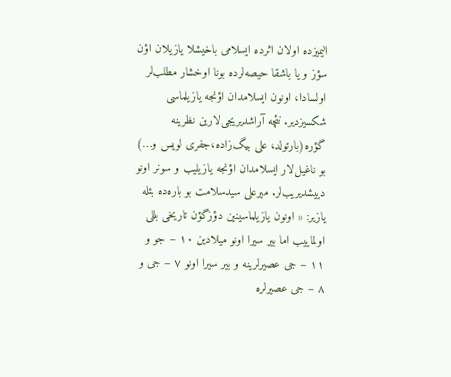الیمیزده اولان اثرده ایسلامی باخیشلا یازیلان اؤن سؤز و یا باشقا حیصه‌لرده بونا اوخشار مطلب‌لر اولسادا، اونون ایسلامدان اؤنجه یازیلماسی شکسیزدیر. نئچه آراشدیریجی‌لارین نظرینه گؤره(بارتولد، علی بیگ‌زاده،جفری لویس و…) بو ناغیل‌لار ایسلامدان اؤنجه یازیلیب و سونر اونو دییشدیریب‌لر. میرعلی سیدسلامت بو باره‌ده بئله یازیر: « اونون یازیلماسینین دؤزگؤن تاریخی بللی اولماییب اما بیر سیرا اونو میلادین ۱۰ – جو و ۱۱ – جی عصیرلرینه و بیر سیرا اونو ۷ – جی و ۸ – جی عصیرلره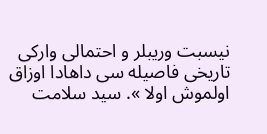نیسبت وریبلر و احتمالی وارکی تاریخی فاصیله سی داهادا اوزاق اولموش اولا ». سید سلامت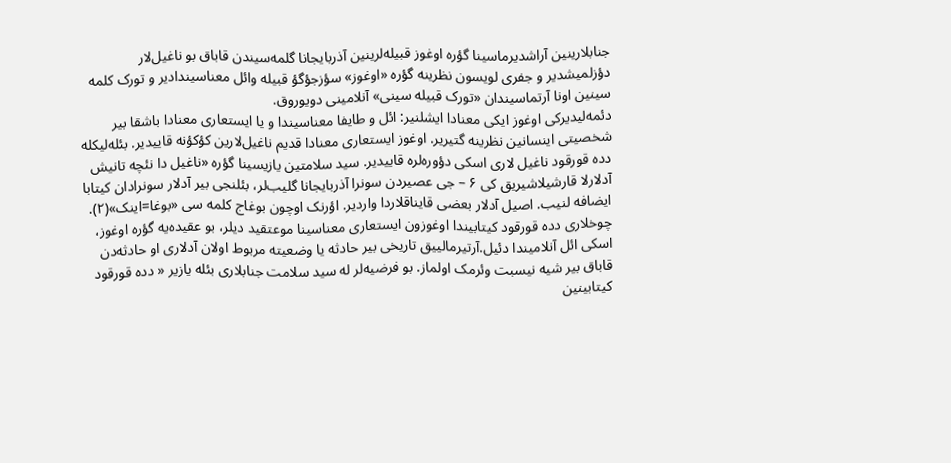جنابلارینین آراشدیرماسینا گؤره اوغوز قبیله‌لرینین آذربایجانا گلمه‌سیندن قاباق بو ناغیل‌لار دؤزلمیشدیر و جفری لویسون نظرینه گؤره «اوغوز» سؤزجؤگؤ قبیله وائل معناسیندادیر و تورک کلمه سینین اونا آرتماسیندان «تورک قبیله سینی» آنلامینی دویوروق.
دئمه‌لیدیرکی اوغوز ایکی معنادا ایشلنیر: ائل و طایفا معناسیندا و یا ایستعاری معنادا باشقا بیر شخصیتی اینسانین نظرینه گتیریر. اوغوز ایستعاری معنادا قدیم ناغیل‌لارین کؤکؤنه قاییدیر. بئله‌لیکله دده قورقود ناغیل لاری اسکی دؤوره‌لره قاییدیر. سید سلامتین یازیسینا گؤره «ناغیل دا نئچه تانیش آدلارلا قارشیلاشیریق کی ۶ – جی عصیردن سونرا آذربایجانا گلیب‌لر، بئلنجی بیر آدلار سونرادان کیتابا ایضافه لنیب. اصیل آدلار بعضی قایناقلاردا واردیر. اؤرنک اوچون بوغاج کلمه سی «بوغا=اینک»(۲). چوخلاری دده قورقود کیتابیندا اوغوزون ایستعاری معناسینا موعتقید دیلر، بو عقیده‌یه گؤره اوغوز، اسکی ائل آنلامیندا دئیل.آرتیرمالییق تاریخی بیر حادثه یا وضعیته مربوط اولان آدلاری او حادثه‌دن قاباق بیر شیه نیسبت وئرمک اولماز. بو فرضیه‌لر له سید سلامت جنابلاری بئله یازیر « دده قورقود کیتابینین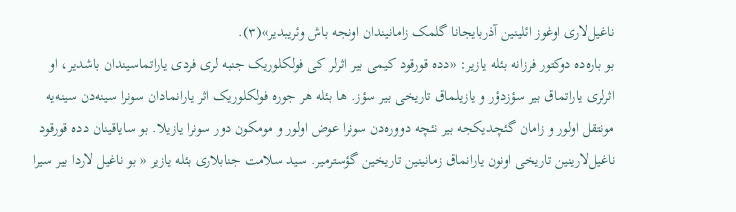ناغیل‌لاری اوغوز ائلینین آذربایجانا گلمک زامانیندان اونجه باش وئریبدیر»(۳).
بو باره‌ده دوکتور فرزانه بئله یازیر: «دده قورقود کیمی بیر اثرلر کی فولکلوریک جنبه لری فردی یاراتماسیندان باشدیر، او اثرلری یاراتماق بیر سؤزدؤر و یازیلماق تاریخی بیر سؤز. ها بئله هر جوره فولکلوریک اثر یارانمادان سونرا سینه‌دن سینه‌یه مونتقل اولور و زامان گئچدیکجه بیر نئچه دووره‌دن سونرا عوض اولور و مومکون دور سونرا یازیلا. بو سایاقینان دده قورقود ناغیل‌لارینین تاریخی اونون یارانماق زمانینین تاریخین گؤسترمیر. سید سلامت جنابلاری بئله یازیر « بو ناغیل لاردا بیر سیرا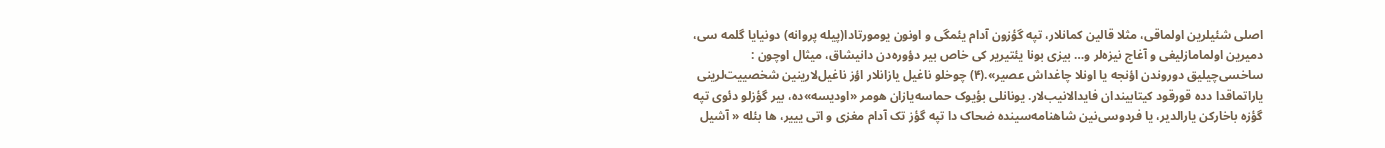اصلی شئیلرین اولماقی، مثلا قالین کمانلار، تپه گؤزون آدام یئمگی و اونون یومورتادا(پیله پروانه) دونیایا گلمه سی، دمیرین اولمامازلیغی و آغاج نیزه‌لر و… بیزی بونا یئتیریر کی خاص بیر دؤوره‌دن دانیشاق، میثال اوچون : ساخسی‌چیلیق دوروندن اؤنجه یا اونلا چاغداش عصیر».(۴) چوخلو ناغیل یازانلار اؤز ناغیل‌لارینین شخصییت‌لرینی یاراتماقدا دده قورقود کیتابیندان فایدالانیب‌لار. یونانلی بؤیوک حماسه‌یازان هومر «اودیسه»ده، بیر گؤزلو دئوی تپه گؤزه باخارکن یارالدیر، یا فردوسی‌نین شاهنامه‌سینده ضحاک دا تپه گؤز تک آدام مغزی و اتی یییر، ها بئله « آشیل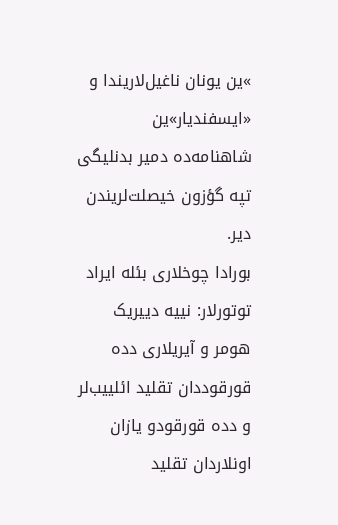»ین یونان ناغیل‌لاریندا و «ایسفندیار»ین شاهنامه‌ده دمیر بدنلیگی تپه گؤزون خیصلت‌لریندن دیر.
بورادا چوخلاری بئله ایراد توتورلار: نییه دییریک هومر و آیریلاری دده قورقوددان تقلید ائلییب‌لر و دده قورقودو یازان اونلاردان تقلید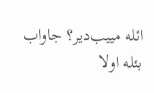ائله مییب‌دیر؟ جاواب بئله اولا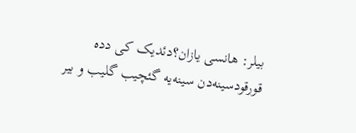بیلر: هانسی یازان؟دئدیک کی دده قورقودسینه‌دن سینه‌یه گئچیب گلیب و بیر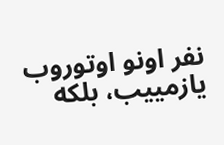نفر اونو اوتوروب یازمییب، بلکه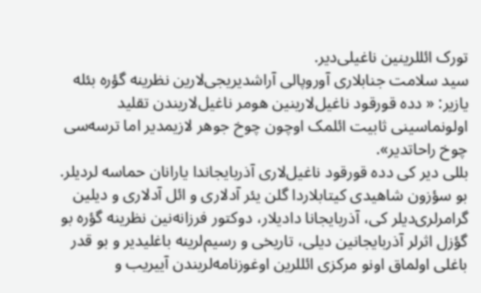تورک ائللرینین ناغیلی‌دیر.
سید سلامت جنابلاری آوروپالی آراشدیریجی‌لارین نظرینه گؤره بئله یازیر: « دده قورقود ناغیل‌لارینین هومر ناغیل‌لاریندن تقلید اولونماسینی ثابیت ائلمک اوچون چوخ جوهر لازیمدیر اما ترسه‌سی چوخ راحاتدیر».
بللی دیر کی دده قورقود ناغیل‌لاری آذربایجاندا یارانان حماسه لردیلر. بو سؤزون شاهیدی کیتابلاردا گلن یئر آدلاری و ائل آدلاری و دیلین گرامرلری‌دیلر کی، آذربایجانا دادیلار، دوکتور فرزانه‌نین نظرینه گؤره بو گؤزل اثرلر آذربایجانین دیلی، تاریخی و رسیم‌لرینه باغلیدیر و بو قدر باغلی اولماق اونو مرکزی ائللرین اوغوزنامه‌لریندن آییریب و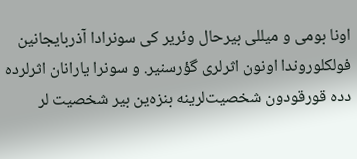اونا بومی و میللی بیرحال وئریر کی سونرادا آذربایجانین فولکلوروندا اونون اثرلری گؤرسنیر. و سونرا یارانان اثر‌لرده‌ دده قورقودون شخصیت‌لرینه بنزه‌ین بیر شخصیت لر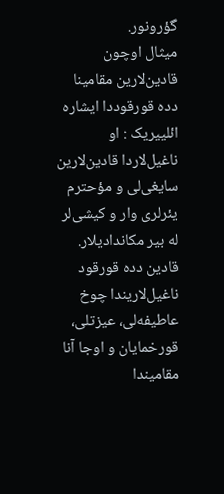گؤرونور.
میثال اوچون قادین‌لارین مقامینا دده قورقوددا ایشاره ائلییریک : او ناغیل‌لاردا قادین‌لارین سایغی‌لی و مؤحترم یئرلری وار و کیشی‌لر له بیر مکاندادیلار. قادین دده قورقود ناغیل‌لاریندا چوخ عاطیفه‌لی، عیزتلی، قورخمایان و اوجا آنا مقامیندا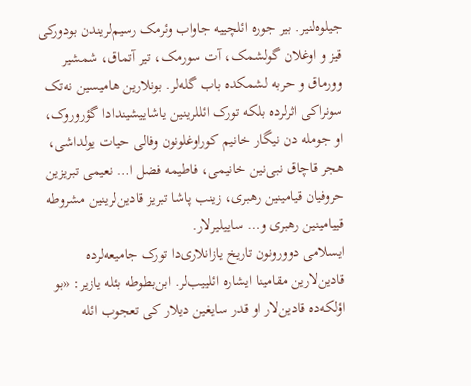جیلوه‌لنیر. بیر جوره ائلچییه جاواب وئرمک رسیم‌لریندن بودورکی قیز و اوغلان گولشمک، آت سورمک، تیر آتماق، شمشیر وورماق و حربه لشمکده باب گله‌لر. بونلارین هامیسین نه‌تک سونراکی اثرلرده بلکه تورک ائللرینین یاشاییشیندادا گؤروروک، او جومله دن نیگار خانیم کوراوغلونون وفالی حیات یولداشی، هجر قاچاق نبی‌نین خانیمی، فاطیمه فضل ا… نعیمی تبریزین حروفیان قیامینین رهبری، زینب پاشا تبریز قادین‌لرینین مشروطه قییامینین رهبری و… ساییلیرلار.
ایسلامی دوورونون تاریخ یازانلاری‌دا تورک جامیعه‌لرده قادین‌لارین مقامینا ایشاره ائلییب‌لر. ابن‌بطوطه بئله یازیر: «بو اؤلکه‌ده قادین‌لار او قدر سایغین دیلار کی تعجوب ائله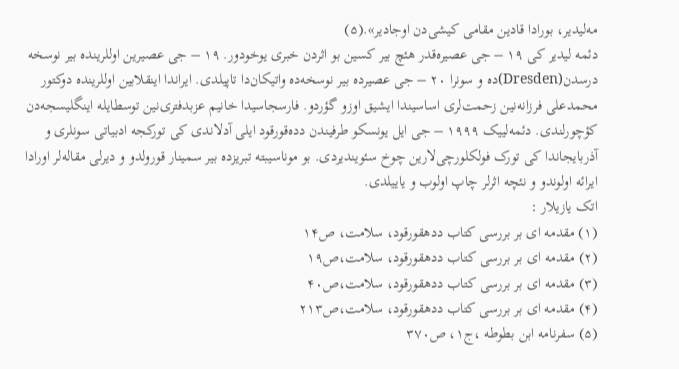مه‌لیدیر، بورادا قادین مقامی کیشی‌دن اوجادیر».(۵)
دئمه لیدیر کی ۱۹ – جی عصیره‌قدر هئچ بیر کسین بو اثردن خبری یوخودور. ۱۹ – جی عصیرین اوللرینده بیر نوسخه درسدن(Dresden)ده و سونرا ۲۰ – جی عصیرده بیر نوسخه‌ده واتیکان‌دا تاپیلدی. ایراندا اینقلابین اوللرینده دوکتور محمدعلی فرزانه‌نین زحمت‌لری اساسیندا ایشیق اوزو گؤردو. فارسجاسیدا خانیم عزبدفتری‌نین توسطایله اینگلیسجه‌دن کؤچورلندی. دئمه‌لییک ۱۹۹۹ – جی ایل یونسکو طرفیندن دده‌قورقود ایلی آدلاندی کی تورکجه ادبیاتی سونلری و آذربایجاندا کی تورک فولکلورچی‌لارین چوخ سئویندیردی. بو موناسیبته تبریزده بیر سمینار قورولدو و دیرلی مقاله‌لر اورادا ایرائه اولوندو و نئچه اثرلر چاپ اولوب و یاییلدی.
اتک یازیلار :
(۱) مقدمه ای بر بررسی کتاب ددهقورقود، سلامت، ص۱۴
(۲) مقدمه ای بر بررسی کتاب ددهقورقود، سلامت،ص۱۹
(۳) مقدمه ای بر بررسی کتاب ددهقورقود، سلامت،ص۴۰
(۴) مقدمه ای بر بررسی کتاب ددهقورقود، سلامت،ص۲۱۳
(۵) سفرنامه ابن بطوطه ،ج۱، ص۳۷۰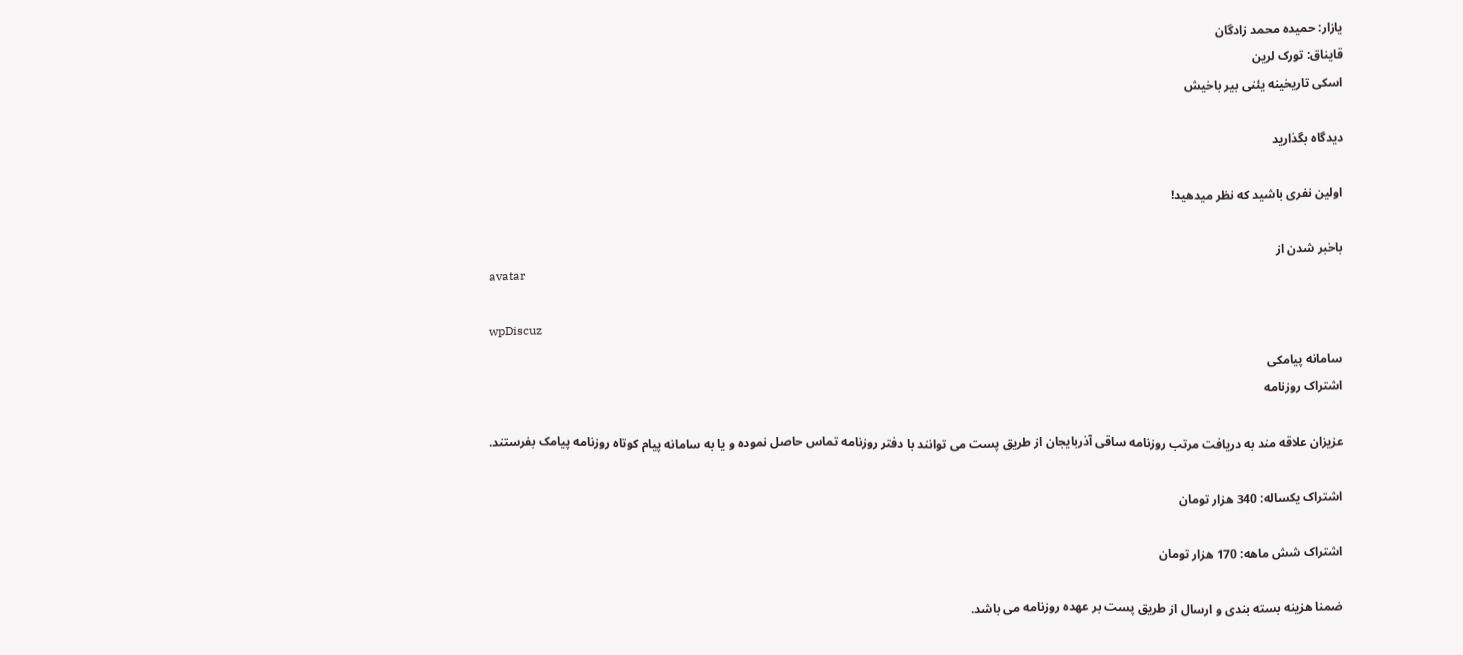یازار: حمیده محمد زادگان
قایناق: تورک لرین
اسکی تاریخینه یئنی بیر باخیش

دیدگاه بگذارید

اولین نفری باشید که نظر میدهید!

باخبر شدن از
avatar

wpDiscuz
سامانه پیامکی
اشتراک روزنامه

عزیزان علاقه مند به دریافت مرتب روزنامه ساقی آذربایجان از طریق پست می توانند با دفتر روزنامه تماس حاصل نموده و یا به سامانه پیام کوتاه روزنامه پیامک بفرستند.

اشتراک یکساله: 340 هزار تومان

اشتراک شش ماهه: 170 هزار تومان

ضمنا هزینه بسته بندی و ارسال از طریق پست بر عهده روزنامه می باشد.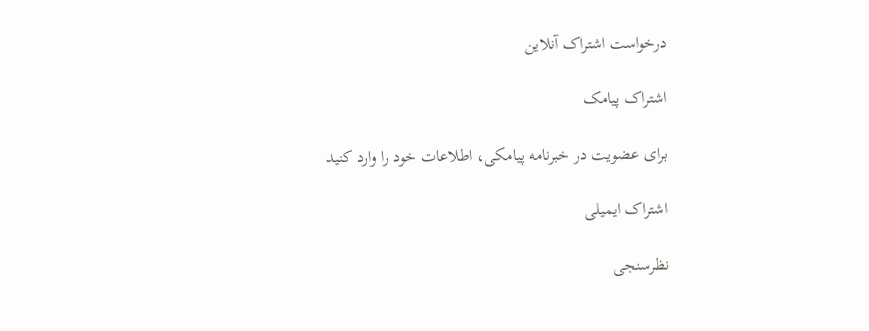درخواست اشتراک آنلاین

اشتراک پیامک

برای عضویت در خبرنامه پیامکی، اطلاعات خود را وارد کنید

اشتراک ایمیلی

نظرسنجی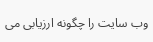وب سایت را چگونه ارزیابی می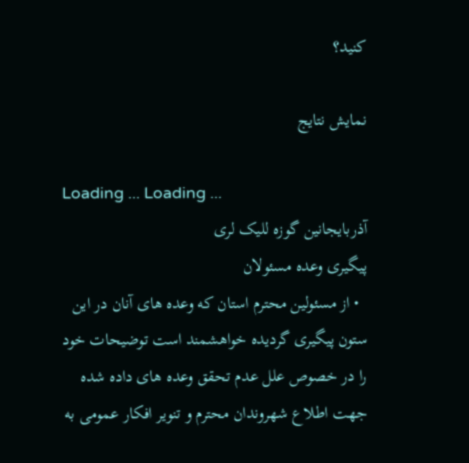کنید؟

نمایش نتایج

Loading ... Loading ...
آذربایجانین گوزه للیک لری
پیگیری وعده مسئولان
  • از مسئولین محترم استان که وعده های آنان در این ستون پیگیری گردیده خواهشمند است توضیحات خود را در خصوص علل عدم تحقق وعده های داده شده جهت اطلاع شهروندان محترم و تنویر افکار عمومی به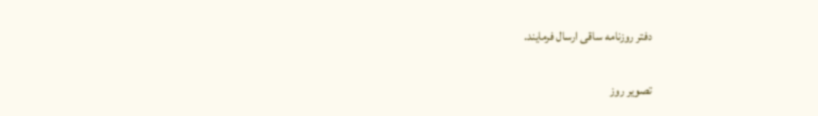دفتر روزنامه ساقی ارسال فرمایند.

تصویر روز